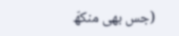(جس بھی منکھّ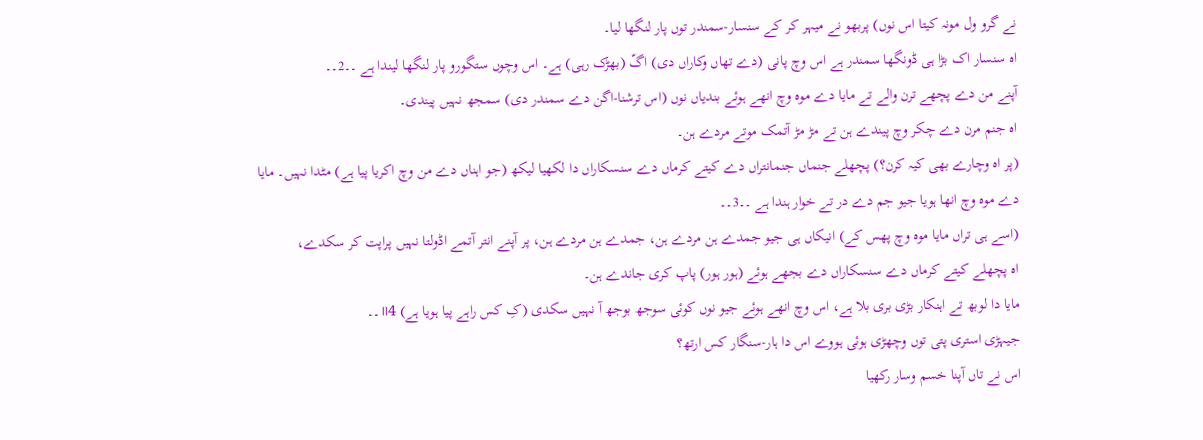نے گرو ول مونہ کیتا اس نوں) پربھو نے میہر کر کے سنسار-سمندر توں پار لنگھا لیا۔
اہ سنسار اک بڑا ہی ڈونگھا سمندر ہے اس وچ پانی (دے تھاں وکاراں دی) اگّ (بھڑک رہی) ہے۔ اس وچوں ستگورو پار لنگھا لیندا ہے ۔۔2۔۔
آپنے من دے پچھے ترن والے تے مایا دے موہ وچ انھے ہوئے بندیاں نوں (اس ترشنا-اگن دے سمندر دی) سمجھ نہیں پیندی۔
اہ جنم مرن دے چکر وچ پیندے ہن تے مڑ مڑ آتمک موتے مردے ہن۔
(پر اہ وچارے بھی کیہ کرن؟) پچھلے جنماں جنمانتراں دے کیتے کرماں دے سنسکاراں دا لکھیا لیکھ (جو اہناں دے من وچ اکریا پیا ہے) مٹدا نہیں۔ مایا دے موہ وچ انھا ہویا جیو جم دے در تے خوار ہندا ہے ۔۔3۔۔
(اسے ہی تراں مایا موہ وچ پھس کے) انیکاں ہی جیو جمدے ہن مردے ہن، جمدے ہن مردے ہن، پر آپنے انتر آتمے اڈولتا نہیں پراپت کر سکدے،
اہ پچھلے کیتے کرماں دے سنسکاراں دے بجھے ہوئے (ہور ہور) پاپ کری جاندے ہن۔
مایا دا لوبھ تے اہنکار بڑی بری بلا ہے، اس وچ انھے ہوئے جیو نوں کوئی سوجھ بوجھ آ نہیں سکدی (کِ کس راہے پیا ہویا ہے) ॥4۔۔
جیہڑی استری پتی توں وچھڑی ہوئی ہووے اس دا ہار-سنگار کس ارتھ؟
اس نے تاں آپنا خسم وسار رکھیا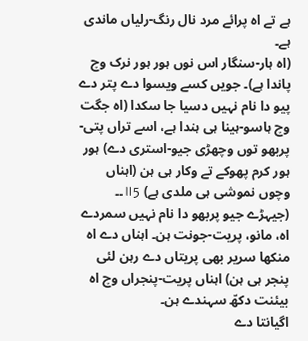ہے تے اہ پرائے مرد نال رنگ-رلیاں ماندی ہے۔
(اہ ہار-سنگار اس نوں ہور ہور نرک وچ پاندا ہے)۔ جویں کسے ویسوا دے پتر دے پیو دا نام نہیں دسیا جا سکدا (اہ جگت وچ ہاسو-ہینا ہی ہندا ہے، اسے تراں پتی-پربھو توں وچھڑی جیو-استری دے) ہور ہور کرم پھوکے تے وکار ہی ہن (اہناں وچوں نموشی ہی ملدی ہے) ॥5۔۔
(جیہڑے جیو پربھو دا نام نہیں سمردے اہ، مانو، پریت-جونت ہن۔ اہناں دے اہ منکھا سریر بھی پریتاں دے رہن لئی پنجر ہی ہن) اہناں پریت-پنجراں وچ اہ بیئنت دکھّ سہندے ہن۔
اگیانتا دے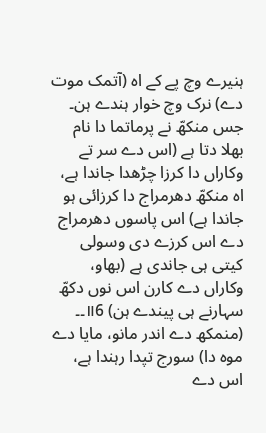ہنیرے وچ پے کے اہ (آتمک موت دے) نرک وچ خوار ہندے ہن۔
جس منکھّ نے پرماتما دا نام بھلا دتا ہے (اس دے سر تے وکاراں دا کرزا چڑھدا جاندا ہے، اہ منکھّ دھرمراج دا کرزائی ہو جاندا ہے) اس پاسوں دھرمراج دے اس کرزے دی وسولی کیتی ہی جاندی ہے (بھاو، وکاراں دے کارن اس نوں دکھّ سہارنے ہی پیندے ہن) ॥6۔۔
(منمکھ دے اندر مانو، مایا دے موہ دا) سورج تپدا رہندا ہے، اس دے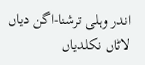اندر وہلی ترشنا-اگن دیاں لاٹاں نکلدیاں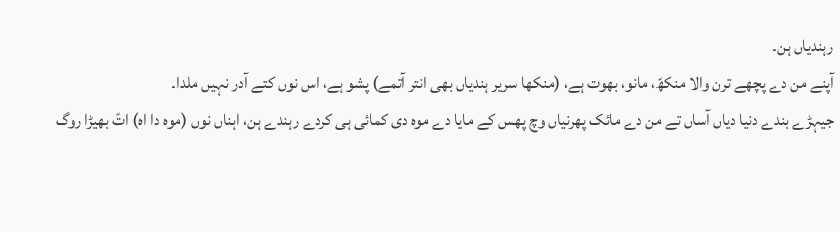رہندیاں ہن۔
آپنے من دے پچھے ترن والا منکھّ، مانو، بھوت ہے، (منکھا سریر ہندیاں بھی انتر آتمے) پشو ہے، اس نوں کتے آدر نہیں ملدا۔
جیہڑے بندے دنیا دیاں آساں تے من دے مائک پھرنیاں وچ پھس کے مایا دے موہ دی کمائی ہی کردے رہندے ہن، اہناں نوں (موہ دا اہ) اتّ بھیڑا روگ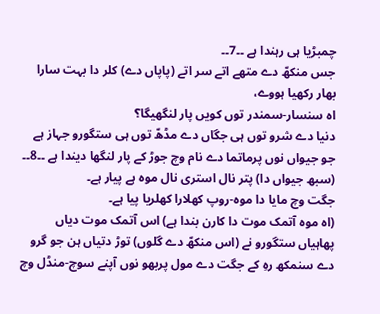چمبڑیا ہی رہندا ہے ۔۔7۔۔
جس منکھّ دے متھے اتے سر اتے (پاپاں دے) کلر دا بہت سارا بھار رکھیا ہووے،
اہ سنسار-سمندر توں کویں پار لنگھیگا؟
دنیا دے شرو توں ہی جگاں دے مڈھّ توں ہی ستگورو جہاز ہے جو جیواں نوں پرماتما دے نام وچ جوڑ کے پار لنگھا دیندا ہے ۔۔8۔۔
(سبھ جیواں دا) پتر نال استری نال موہ ہے پیار ہے۔
جگت وچ مایا دا موہ-روپ کھلارا کھلریا پیا ہے۔
(اہ موہ آتمک موت دا کارن بندا ہے) اس آتمک موت دیاں پھاہیاں ستگورو نے (اس منکھّ دے گلوں) توڑ دتیاں ہن جو گرو دے سنمکھ رہِ کے جگت دے مول پربھو نوں آپنے سوچ-منڈل وچ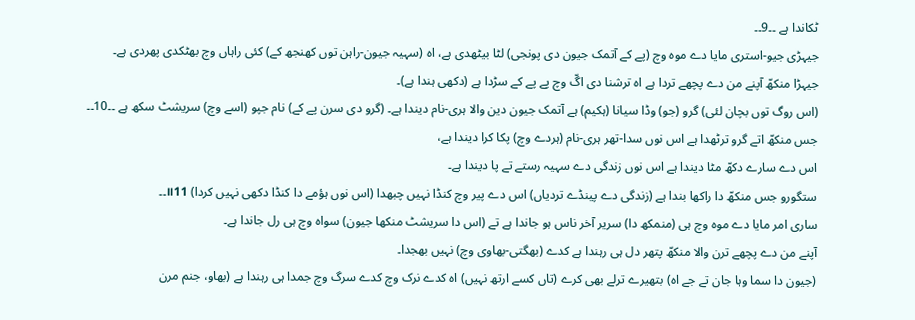ٹکاندا ہے ۔۔9۔۔
جیہڑی جیو-استری مایا دے موہ وچ (پے کے آتمک جیون دی پونجی) لٹا بیٹھدی ہے، اہ (سہیہ جیون-راہن توں کھنجھ کے) کئی راہاں وچ بھٹکدی پھردی ہے۔
جیہڑا منکھّ آپنے من دے پچھے تردا ہے اہ ترشنا دی اگّ وچ پے پے کے سڑدا ہے (دکھی ہندا ہے)۔
(اس روگ توں بچان لئی) گرو (جو) وڈا سیانا (ہکیم) ہے آتمک جیون دین والا ہری-نام دیندا ہے۔ (گرو دی سرن پے کے) نام جپو (اسے وچ) سریشٹ سکھ ہے ۔۔10۔۔
جس منکھّ اتے گرو ترٹھدا ہے اس نوں سدا-تھر ہری-نام (ہردے وچ) پکا کرا دیندا ہے،
اس دے سارے دکھّ مٹا دیندا ہے اس نوں زندگی دے سہیہ رستے تے پا دیندا ہے۔
ستگورو جس منکھّ دا راکھا بندا ہے (زندگی دے پینڈے تردیاں) اس دے پیر وچ کنڈا نہیں چبھدا (اس نوں ہؤمے دا کنڈا دکھی نہیں کردا) ॥11۔۔
ساری امر مایا دے موہ وچ ہی (منمکھ دا) سریر آخر ناس ہو جاندا ہے تے (اس دا سریشٹ منکھا جیون) سواہ وچ ہی رل جاندا ہے۔
آپنے من دے پچھے ترن والا منکھّ پتھر دل ہی رہندا ہے کدے (بھگتی-بھاوی وچ) نہیں بھجدا۔
(جیون دا سما وہا جان تے جے اہ) بتھیرے ترلے بھی کرے (تاں کسے ارتھ نہیں) اہ کدے نرک وچ کدے سرگ وچ جمدا ہی رہندا ہے (بھاو، جنم مرن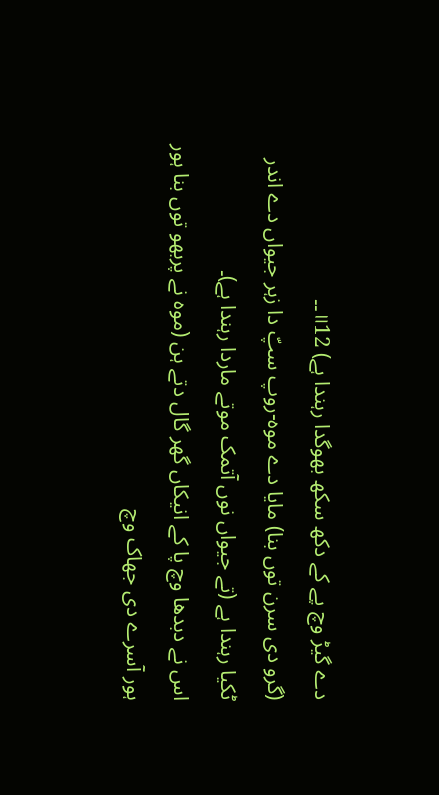دے گیڑ وچ پے کے دکھ سکھ بھوگدا رہندا ہے) ॥12۔۔
(گرو دی سرن توں بنا) مایا دے موہ-روپ سپّ دا زہر جیواں دے اندر ٹکیا رہندا ہے (تے جیواں نوں آتمک موتے ماردا رہندا ہے)۔
اس نے دبدھا وچ پا کے انیکاں گھر گال دتے ہن (موہ نے پربھو توں بنا ہور ہور آسرے دی جھاک وچ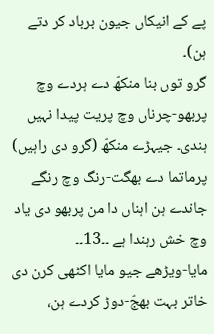پے کے انیکاں جیون برباد کر دتے ہن)۔
گرو توں بنا منکھّ دے ہردے وچ پربھو-چرناں وچ پریت پیدا نہیں ہندی۔ جیہڑے منکھّ (گرو دی راہیں) پرماتما دے بھگت-رنگ وچ رنگے جاندے ہن اہناں دا من پربھو دی یاد وچ خش رہندا ہے ۔۔13۔۔
مایا-ویڑھے جیو مایا اکٹھی کرن دی خاتر بہت بھجّ-دوڑ کردے ہن،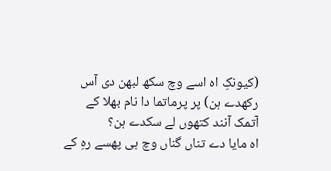(کیونکِ اہ اسے وچ سکھ لبھن دی آس رکھدے ہن) پر پرماتما دا نام بھلا کے آتمک آنند کتھوں لے سکدے ہن؟
اہ مایا دے تناں گناں وچ ہی پھسے رہِ کے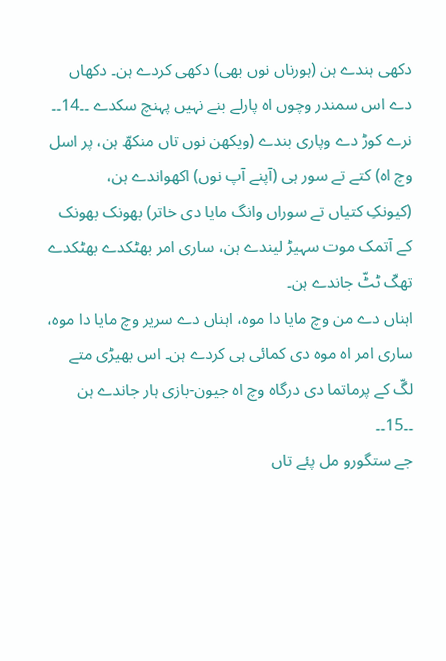دکھی ہندے ہن (ہورناں نوں بھی) دکھی کردے ہن۔ دکھاں دے اس سمندر وچوں اہ پارلے بنے نہیں پہنچ سکدے ۔۔14۔۔
نرے کوڑ دے وپاری بندے (ویکھن نوں تاں منکھّ ہن، پر اسل وچ اہ) کتے تے سور ہی (آپنے آپ نوں) اکھواندے ہن،
(کیونکِ کتیاں تے سوراں وانگ مایا دی خاتر) بھونک بھونک کے آتمک موت سہیڑ لیندے ہن، ساری امر بھٹکدے بھٹکدے تھکّ ٹٹّ جاندے ہن۔
اہناں دے من وچ مایا دا موہ، اہناں دے سریر وچ مایا دا موہ، ساری امر اہ موہ دی کمائی ہی کردے ہن۔ اس بھیڑی متے لگّ کے پرماتما دی درگاہ وچ اہ جیون-بازی ہار جاندے ہن ۔۔15۔۔
جے ستگورو مل پئے تاں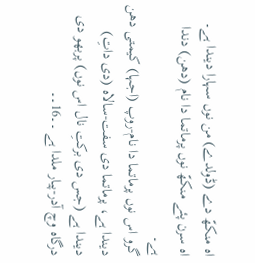اہ منکھّ دے (ڈولدے) من نوں سہارا دیندا ہے۔
اہ سرن پئے منکھّ نوں پرماتما دا نام (دھن) دندا ہے۔
گرو اس نوں پرماتما دا نام-روپ (اجہا) کیمتی دھن دیندا ہے، پرماتما دی سفت-سالاہ (دی داتِ) دیندا ہے (جس دی برکتِ نال اس نوں) پربھو دی درگاہ وچ آدر-پیار ملدا ہے ۔۔16۔۔